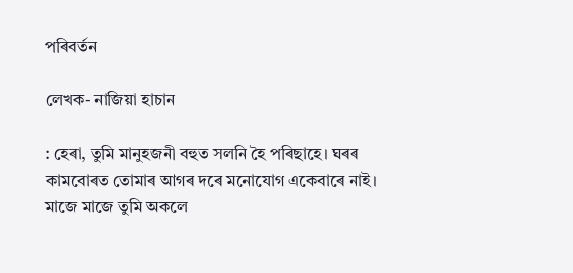পৰিবৰ্তন

লেখক- নাজিয়া হাচান

: হেৰা, তুমি মানুহজনী বহুত সলনি হৈ পৰিছাহে। ঘৰৰ কামবোৰত তোমাৰ আগৰ দৰে মনোযোগ একেবাৰে নাই। মাজে মাজে তুমি অকলে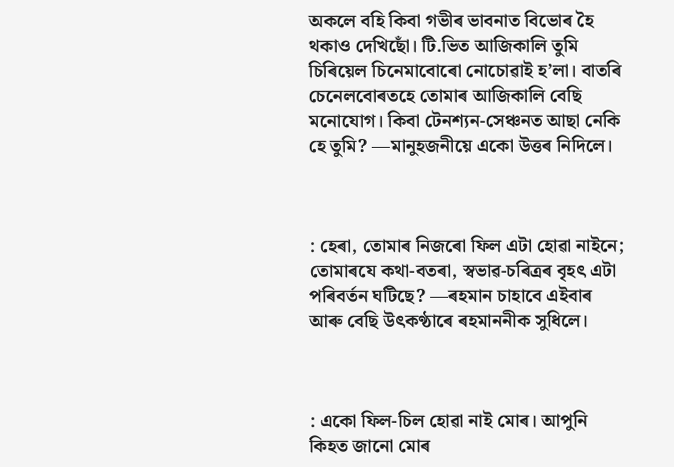অকলে বহি কিবা গভীৰ ভাবনাত বিভোৰ হৈ থকাও দেখিছোঁ। টি.ভিত আজিকালি তুমি চিৰিয়েল চিনেমাবোৰো নোচোৱাই হ’লা। বাতৰি চেনেলবোৰতহে তোমাৰ আজিকালি বেছি মনোযোগ। কিবা টেনশ্যন-সেঞ্চনত আছা নেকি হে তুমি? ―মানুহজনীয়ে একো উত্তৰ নিদিলে।



: হেৰা, তোমাৰ নিজৰো ফিল এটা হোৱা নাইনে; তোমাৰযে কথা-বতৰা, স্বভাৱ-চৰিত্ৰৰ বৃহৎ এটা পৰিবৰ্তন ঘটিছে? ―ৰহমান চাহাবে এইবাৰ আৰু বেছি উৎকণ্ঠাৰে ৰহমাননীক সুধিলে।



: একো ফিল-চিল হোৱা নাই মোৰ। আপুনি কিহত জানো মোৰ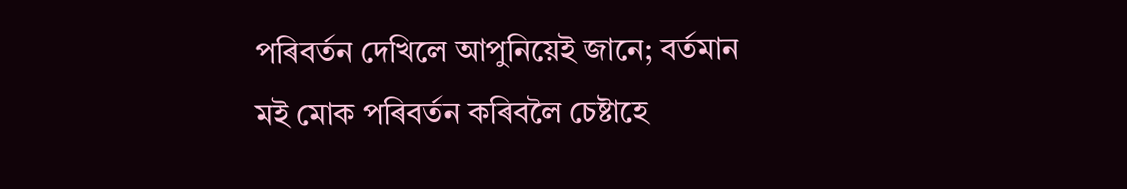পৰিবৰ্তন দেখিলে আপুনিয়েই জানে; বৰ্তমান মই মোক পৰিবৰ্তন কৰিবলৈ চেষ্টাহে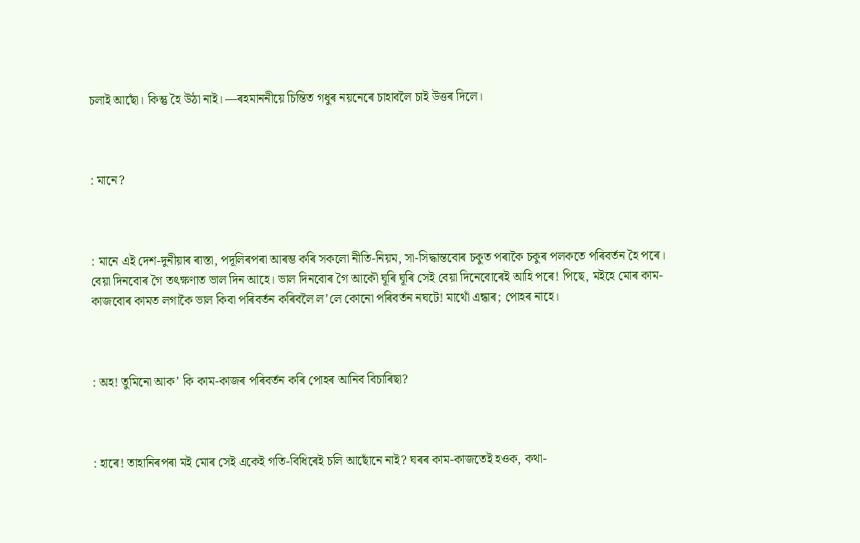চলাই আছোঁ। কিন্তু হৈ উঠা নাই। ―ৰহমাননীয়ে চিন্তিত গধুৰ নয়নেৰে চাহাবলৈ চাই উত্তৰ দিলে।



: মানে?



: মানে এই দেশ-দুনীয়াৰ ৰাস্তা, পদূলিৰপৰা আৰম্ভ কৰি সকলো নীতি-নিয়ম, সা-সিদ্ধান্তবোৰ চকুত পৰাকৈ চকুৰ পলকতে পৰিবৰ্তন হৈ পৰে। বেয়া দিনবোৰ গৈ তৎক্ষণাত ভাল দিন আহে। ভাল দিনবোৰ গৈ আকৌ ঘূৰি ঘূৰি সেই বেয়া দিনেবোৰেই আহি পৰে! পিছে, মইহে মোৰ কাম-কাজবোৰ কামত লগাকৈ ভাল কিবা পৰিবৰ্তন কৰিবলৈ ল’লে কোনো পৰিবৰ্তন নঘটে! মাথোঁ এন্ধাৰ; পোহৰ নাহে।



: অহ! তুমিনো আক’ কি কাম-কাজৰ পৰিবৰ্তন কৰি পোহৰ আনিব বিচাৰিছা?



: হাৰে! তাহানিৰপৰা মই মোৰ সেই একেই গতি-বিধিৰেই চলি আছোঁনে নাই? ঘৰৰ কাম-কাজতেই হওক, কথা-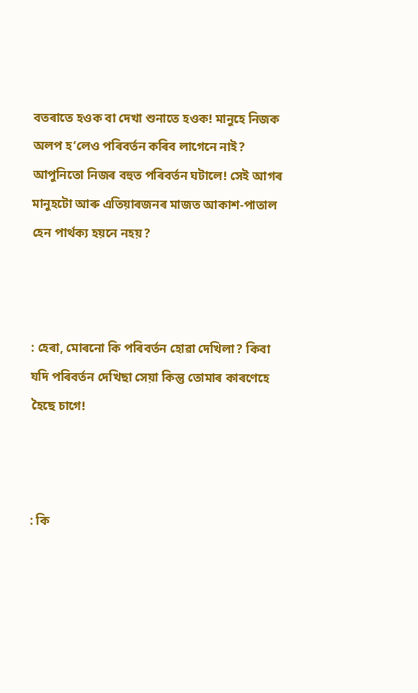বতৰাতে হওক বা দেখা শুনাতে হওক! মানুহে নিজক অলপ হ’লেও পৰিবৰ্তন কৰিব লাগেনে নাই? আপুনিতো নিজৰ বহুত পৰিবৰ্তন ঘটালে! সেই আগৰ মানুহটো আৰু এতিয়াৰজনৰ মাজত আকাশ-পাতাল হেন পাৰ্থক্য হয়নে নহয়?



: হেৰা, মোৰনো কি পৰিবৰ্তন হোৱা দেখিলা? কিবা যদি পৰিবৰ্তন দেখিছা সেয়া কিন্তু তোমাৰ কাৰণেহে হৈছে চাগে!



: কি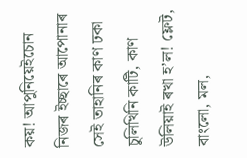কয়! আপুনিয়েইচোন নিজৰ ইচ্ছাৰে আপোনাৰ সেই তাহানিৰ কাণ ঢকা চুলিখিনি কাটি, কাণ উলিয়াই ৰখা হ’ল! ফ্লেট, বাংলো, মল,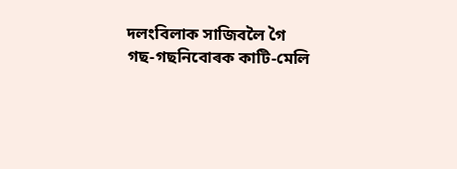দলংবিলাক সাজিবলৈ গৈ গছ-গছনিবোৰক কাটি-মেলি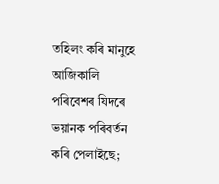তহিলং কৰি মানুহে আজিকালি পৰিবেশৰ যিদৰে ভয়ানক পৰিবৰ্তন কৰি পেলাইছে;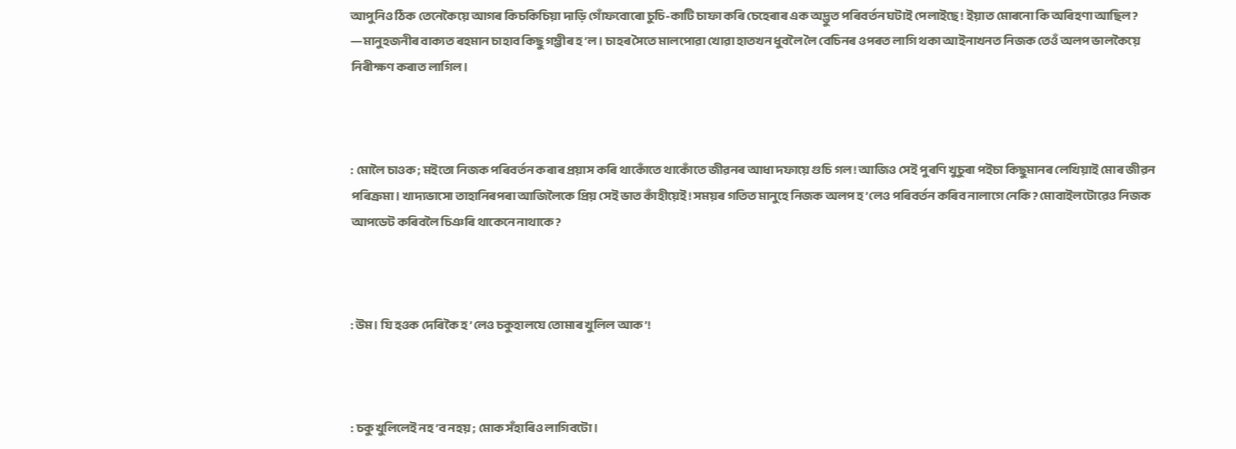আপুনিও ঠিক তেনেকৈয়ে আগৰ কিচকিচিয়া দাড়ি গোঁফবোৰো চুচি-কাটি চাফা কৰি চেহেৰাৰ এক অদ্ভুত পৰিবৰ্তন ঘটাই পেলাইছে! ইয়াত মোৰনো কি অৰিহণা আছিল? ―মানুহজনীৰ বাক্যত ৰহমান চাহাব কিছু গম্ভীৰ হ’ল। চাহৰ সৈতে মালপোৱা খোৱা হাতখন ধুবলৈ লৈ বেচিনৰ ওপৰত লাগি থকা আইনাখনত নিজক তেওঁ অলপ ভালকৈয়ে নিৰীক্ষণ কৰাত লাগিল।



: মোলৈ চাওক; মইতো নিজক পৰিবৰ্তন কৰাৰ প্ৰয়াস কৰি থাকোঁতে থাকোঁতে জীৱনৰ আধা দফায়ে গুচি গল! আজিও সেই পুৰণি খুচুৰা পইচা কিছুমানৰ লেখিয়াই মোৰ জীৱন পৰিক্ৰমা। খাদ্যভাসো তাহানিৰপৰা আজিলৈকে প্ৰিয় সেই ভাত কাঁহীয়েই! সময়ৰ গতিত মানুহে নিজক অলপ হ’লেও পৰিবৰ্তন কৰিব নালাগে নেকি? মোবাইলটোৱেও নিজক আপডেট কৰিবলৈ চিঞৰি থাকেনে নাথাকে?



: উম। যি হওক দেৰিকৈ হ’লেও চকুহালযে তোমাৰ খুলিল আক’!



: চকু খুলিলেই নহ’ব নহয়; মোক সঁহাৰিও লাগিবটো।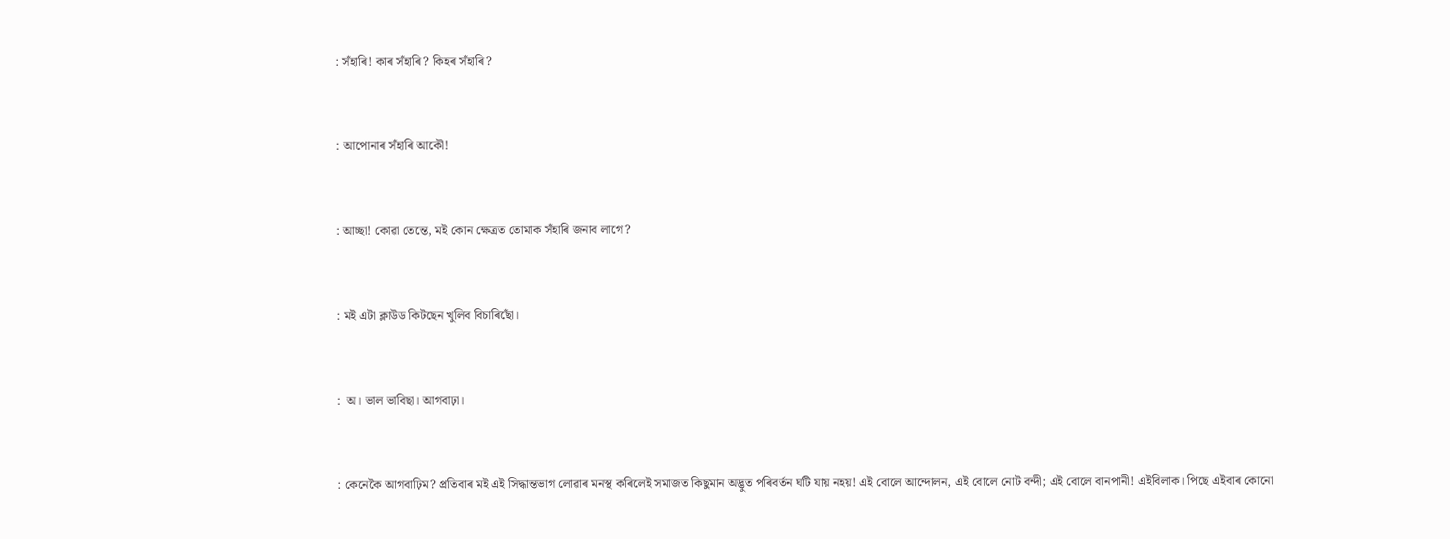: সঁহাৰি! কাৰ সঁহাৰি? কিহৰ সঁহাৰি?



: আপোনাৰ সঁহাৰি আকৌ!



: আচ্ছা! কোৱা তেন্তে, মই কোন ক্ষেত্ৰত তোমাক সঁহাৰি জনাব লাগে?



: মই এটা ক্লাউড কিটছেন খুলিব বিচাৰিছোঁ।



:  অ। ভাল ভাবিছা। আগবাঢ়া।



: কেনেকৈ আগবাঢ়িম? প্ৰতিবাৰ মই এই সিদ্ধান্তভাগ লোৱাৰ মনস্থ কৰিলেই সমাজত কিছুমান অদ্ভুত পৰিবৰ্তন ঘটি যায় নহয়! এই বোলে আন্দোলন, এই বোলে নোট বন্দী; এই বোলে বানপানী! এইবিলাক। পিছে এইবাৰ কোনো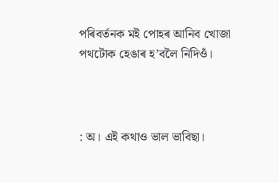পৰিবৰ্তনক মই পোহৰ আনিব খোজা পথটোক হেঙাৰ হ’বলৈ নিদিওঁ।



: অ। এই কথাও ভাল ভাবিছা।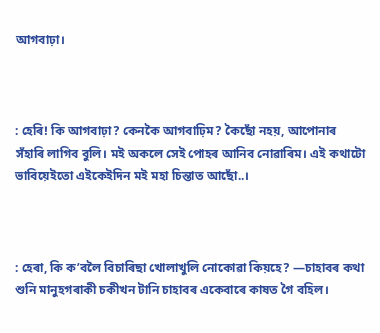আগবাঢ়া।



: হেৰি! কি আগবাঢ়া? কেনকৈ আগবাঢ়িম? কৈছোঁ নহয়, আপোনাৰ সঁহাৰি লাগিব বুলি। মই অকলে সেই পোহৰ আনিব নোৱাৰিম। এই কথাটো ভাবিয়েইতো এইকেইদিন মই মহা চিন্তাত আছোঁ..।



: হেৰা, কি ক’বলৈ বিচাৰিছা খোলাখুলি নোকোৱা কিয়হে? —চাহাবৰ কথা শুনি মানুহগৰাকী চকীখন টানি চাহাবৰ একেবাৰে কাষত গৈ বহিল।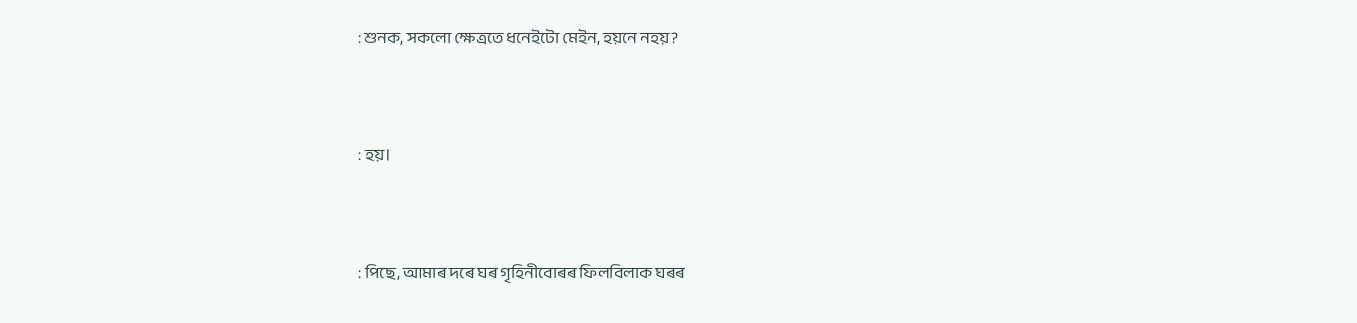: শুনক, সকলো ক্ষেত্ৰতে ধনেইটো মেইন, হয়নে নহয়?



: হয়।



: পিছে, আমাৰ দৰে ঘৰ গৃহিনীবোৰৰ ফিলবিলাক ঘৰৰ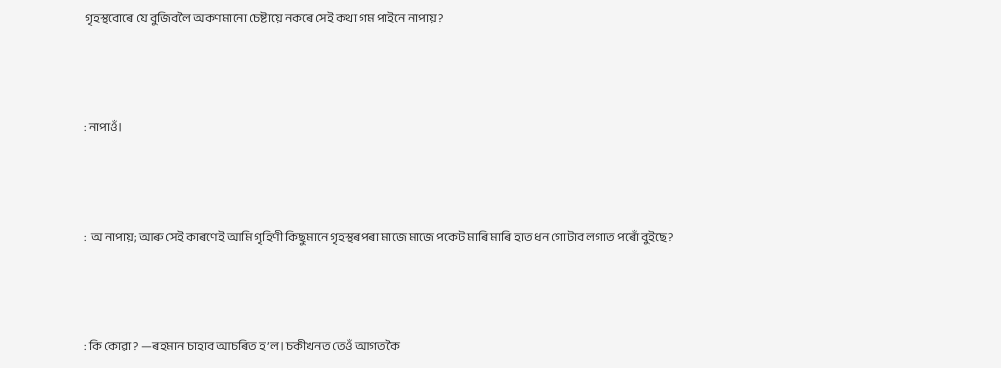গৃহস্থবোৰে যে বুজিবলৈ অকণমানো চেষ্টায়ে নকৰে সেই কথা গম পাইনে নাপায়?



: নাপাওঁ।



:  অ নাপায়; আৰু সেই কাৰণেই আমি গৃহিণী কিছুমানে গৃহস্থৰপৰা মাজে মাজে পকেট মাৰি মাৰি হাত ধন গোটাব লগাত পৰোঁ বুইছে?



: কি কোৱা? —ৰহমান চাহাব আচৰিত হ’ল। চকীখনত তেওঁ আগতকৈ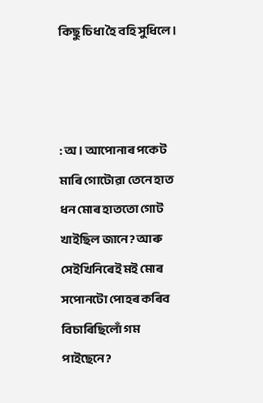কিছু চিধা হৈ বহি সুধিলে।



: অ। আপোনাৰ পকেট মাৰি গোটোৱা তেনে হাত ধন মোৰ হাততো গোট খাইছিল জানে? আৰু সেইখিনিৰেই মই মোৰ সপোনটো পোহৰ কৰিব বিচাৰিছিলোঁ গম পাইছেনে?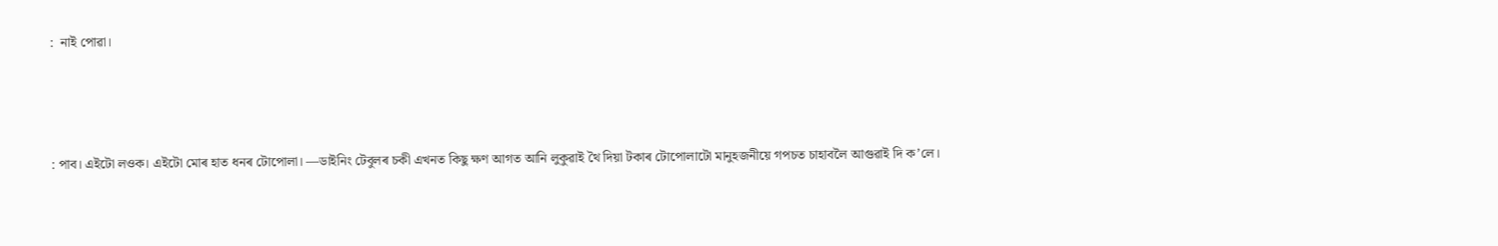:  নাই পোৱা।



: পাব। এইটো লওক। এইটো মোৰ হাত ধনৰ টোপোলা। —ডাইনিং টেবুলৰ চকী এখনত কিছু ক্ষণ আগত আনি লুকুৱাই থৈ দিয়া টকাৰ টোপোলাটো মানুহজনীয়ে গপচত চাহাবলৈ আগুৱাই দি ক’লে।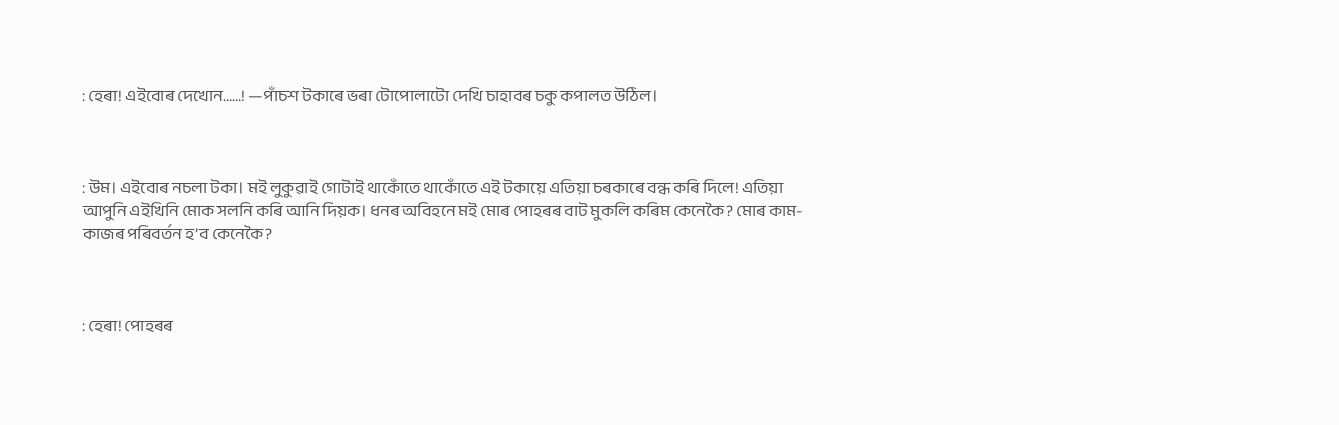: হেৰা! এইবোৰ দেখোন……! —পাঁচশ টকাৰে ভৰা টোপোলাটো দেখি চাহাবৰ চকু কপালত উঠিল।



: উম। এইবোৰ নচলা টকা। মই লুকুৱাই গোটাই থাকোঁতে থাকোঁতে এই টকায়ে এতিয়া চৰকাৰে বন্ধ কৰি দিলে! এতিয়া আপুনি এইখিনি মোক সলনি কৰি আনি দিয়ক। ধনৰ অবিহনে মই মোৰ পোহৰৰ বাট মুকলি কৰিম কেনেকৈ? মোৰ কাম-কাজৰ পৰিবৰ্তন হ’ব কেনেকৈ?



: হেৰা! পোহৰৰ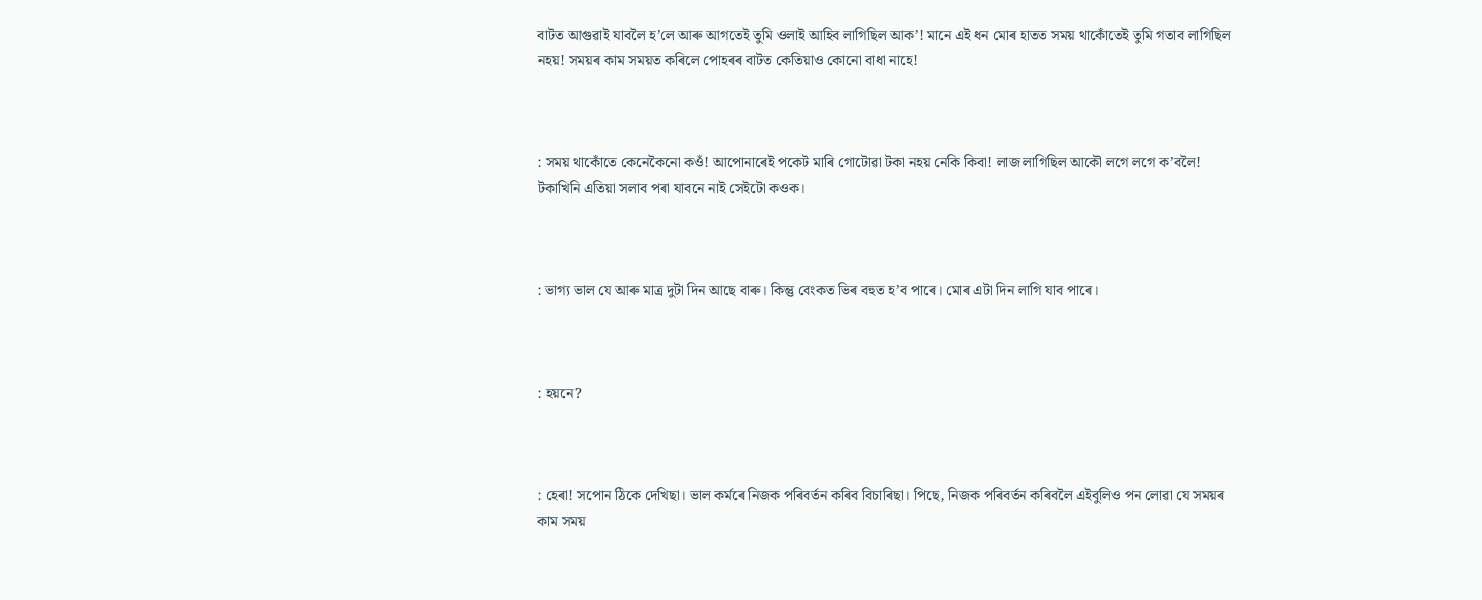বাটত আগুৱাই যাবলৈ হ’লে আৰু আগতেই তুমি ওলাই আহিব লাগিছিল আক’! মানে এই ধন মোৰ হাতত সময় থাকোঁতেই তুমি গতাব লাগিছিল নহয়! সময়ৰ কাম সময়ত কৰিলে পোহৰৰ বাটত কেতিয়াও কোনো বাধা নাহে!



: সময় থাকোঁতে কেনেকৈনো কওঁ! আপোনাৰেই পকেট মাৰি গোটোৱা টকা নহয় নেকি কিবা! লাজ লাগিছিল আকৌ লগে লগে ক’বলৈ! টকাখিনি এতিয়া সলাব পৰা যাবনে নাই সেইটো কওক।



: ভাগ্য ভাল যে আৰু মাত্ৰ দুটা দিন আছে বাৰু। কিন্তু বেংকত ভিৰ বহুত হ’ব পাৰে। মোৰ এটা দিন লাগি যাব পাৰে।



: হয়নে?



: হেৰা! সপোন ঠিকে দেখিছা। ভাল কৰ্মৰে নিজক পৰিবৰ্তন কৰিব বিচাৰিছা। পিছে, নিজক পৰিবৰ্তন কৰিবলৈ এইবুলিও পন লোৱা যে সময়ৰ কাম সময়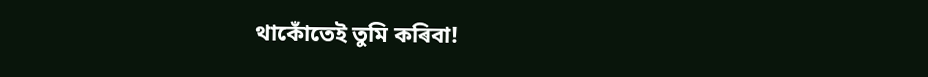থাকোঁতেই তুমি কৰিবা!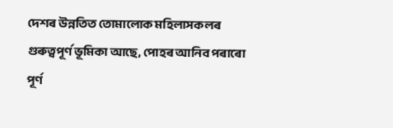দেশৰ উন্নতিত তোমালোক মহিলাসকলৰ গুৰুত্বপূৰ্ণ ভূমিকা আছে, পোহৰ আনিব পৰাৰো পূৰ্ণ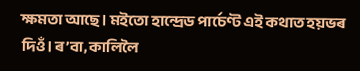ক্ষমতা আছে। মইতো হান্দ্ৰেড পাৰ্চেণ্ট এই কথাত হয়ভৰ দিওঁ। ৰ’বা, কালিলৈ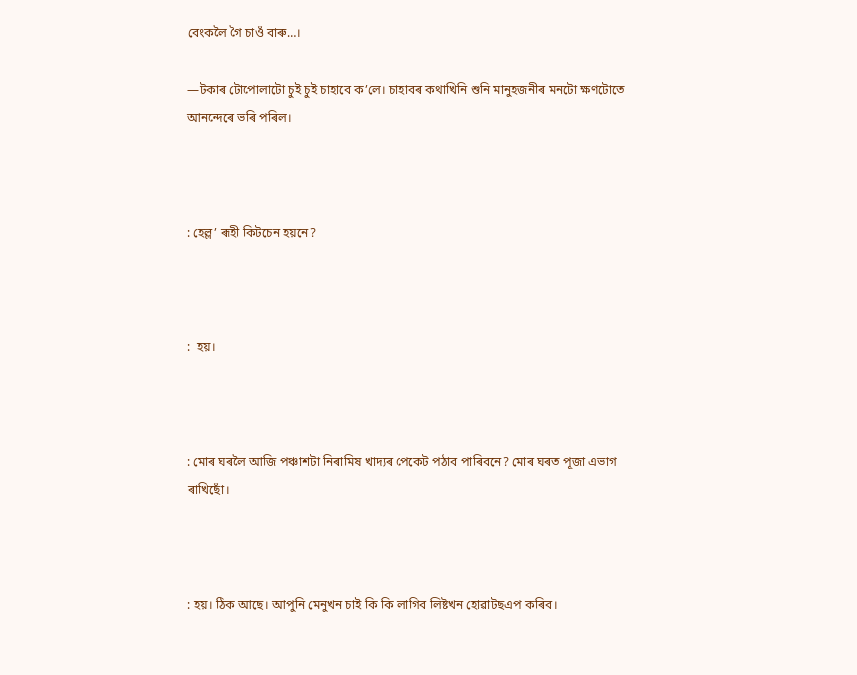বেংকলৈ গৈ চাওঁ বাৰু…।

—টকাৰ টোপোলাটো চুই চুই চাহাবে ক’লে। চাহাবৰ কথাখিনি শুনি মানুহজনীৰ মনটো ক্ষণটোতে আনন্দেৰে ভৰি পৰিল।



: হেল্ল’ ৰূহী কিটচেন হয়নে?



:  হয়।



: মোৰ ঘৰলৈ আজি পঞ্চাশটা নিৰামিষ খাদ্যৰ পেকেট পঠাব পাৰিবনে? মোৰ ঘৰত পূজা এভাগ ৰাখিছোঁ।



: হয়। ঠিক আছে। আপুনি মেনুখন চাই কি কি লাগিব লিষ্টখন হোৱাটছএপ কৰিব।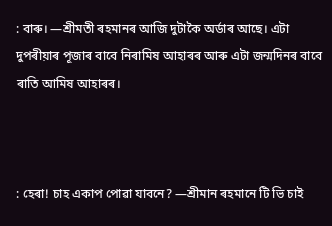: বাৰু। —শ্ৰীমতী ৰহমানৰ আজি দুটাকৈ অৰ্ডাৰ আছে। এটা দুপৰীয়াৰ পূজাৰ বাবে নিৰামিষ আহাৰৰ আৰু এটা জন্মদিনৰ বাবে ৰাতি আমিষ আহাৰৰ।



: হেৰা! চাহ একাপ পোৱা যাবনে? —শ্ৰীমান ৰহমানে টি ভি চাই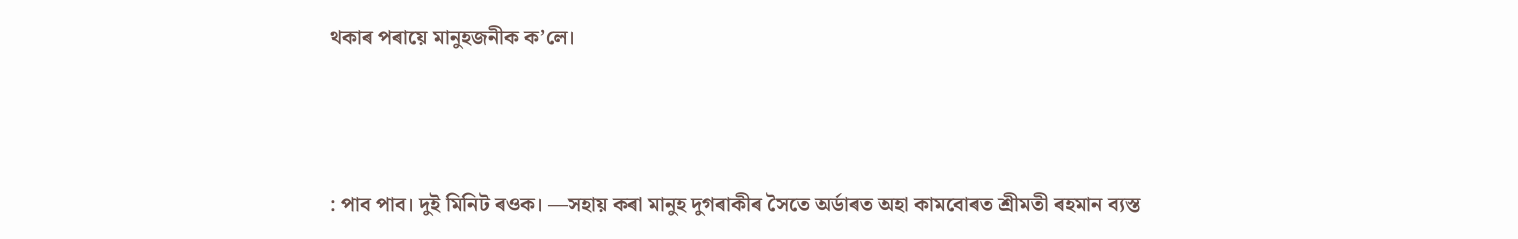থকাৰ পৰায়ে মানুহজনীক ক’লে।



: পাব পাব। দুই মিনিট ৰওক। —সহায় কৰা মানুহ দুগৰাকীৰ সৈতে অৰ্ডাৰত অহা কামবোৰত শ্ৰীমতী ৰহমান ব্যস্ত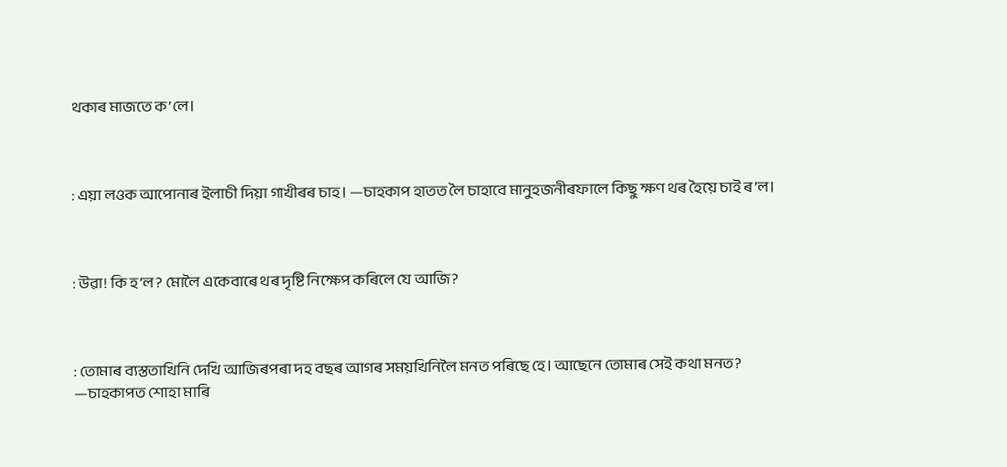থকাৰ মাজতে ক’লে।



: এয়া লওক আপোনাৰ ইলাচী দিয়া গাখীৰৰ চাহ। —চাহকাপ হাতত লৈ চাহাবে মানুহজনীৰফালে কিছু ক্ষণ থৰ হৈয়ে চাই ৰ’ল।



: উৱা! কি হ’ল? মোলৈ একেবাৰে থৰ দৃষ্টি নিক্ষেপ কৰিলে যে আজি?



: তোমাৰ ব্যস্ততাখিনি দেখি আজিৰপৰা দহ বছৰ আগৰ সময়খিনিলৈ মনত পৰিছে হে। আছেনে তোমাৰ সেই কথা মনত? —চাহকাপত শোহা মাৰি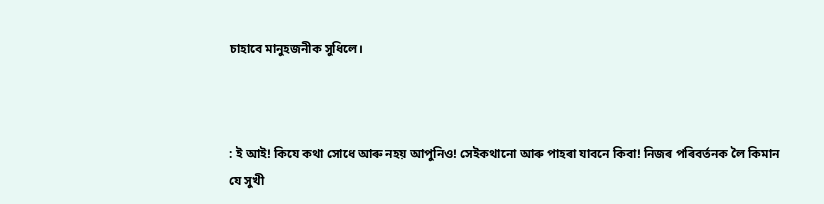চাহাবে মানুহজনীক সুধিলে।



: ই আই! কিযে কথা সোধে আৰু নহয় আপুনিও! সেইকথানো আৰু পাহৰা যাবনে কিবা! নিজৰ পৰিবৰ্তনক লৈ কিমান যে সুখী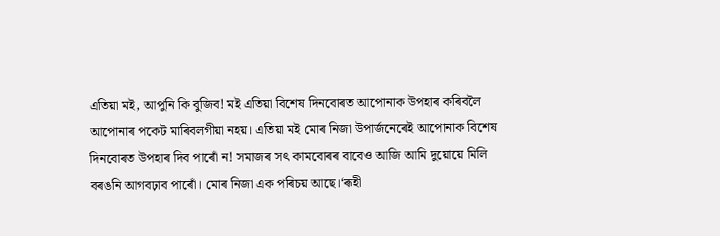এতিয়া মই, আপুনি কি বুজিব! মই এতিয়া বিশেষ দিনবোৰত আপোনাক উপহাৰ কৰিবলৈ আপোনাৰ পকেট মাৰিবলগীয়া নহয়। এতিয়া মই মোৰ নিজা উপাৰ্জনেৰেই আপোনাক বিশেষ দিনবোৰত উপহাৰ দিব পাৰোঁ ন! সমাজৰ সৎ কামবোৰৰ বাবেও আজি আমি দুয়োয়ে মিলি বৰঙনি আগবঢ়াব পাৰোঁ। মোৰ নিজা এক পৰিচয় আছে।‘ৰূহী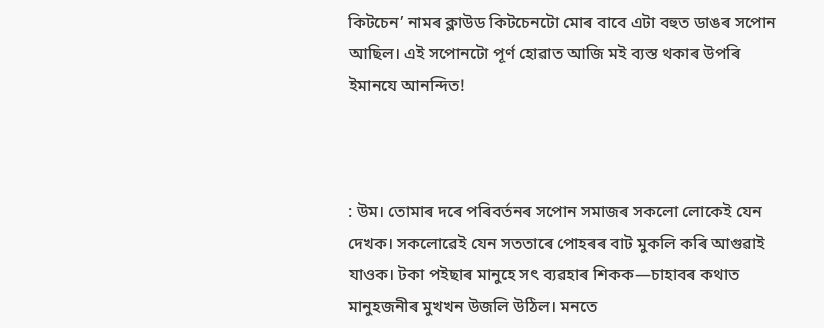কিটচেন’ নামৰ ক্লাউড কিটচেনটো মোৰ বাবে এটা বহুত ডাঙৰ সপোন আছিল। এই সপোনটো পূৰ্ণ হোৱাত আজি মই ব্যস্ত থকাৰ উপৰি ইমানযে আনন্দিত!



: উম। তোমাৰ দৰে পৰিবৰ্তনৰ সপোন সমাজৰ সকলো লোকেই যেন দেখক। সকলোৱেই যেন সততাৰে পোহৰৰ বাট মুকলি কৰি আগুৱাই যাওক। টকা পইছাৰ মানুহে সৎ ব্যৱহাৰ শিকক—চাহাবৰ কথাত মানুহজনীৰ মুখখন উজলি উঠিল। মনতে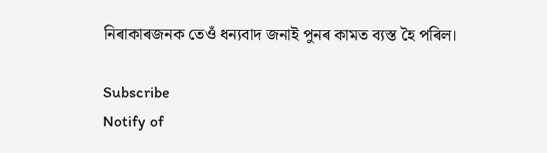নিৰাকাৰজনক তেওঁ ধন্যবাদ জনাই পুনৰ কামত ব্যস্ত হৈ পৰিল।

Subscribe
Notify of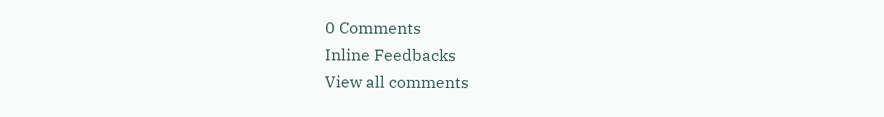0 Comments
Inline Feedbacks
View all comments